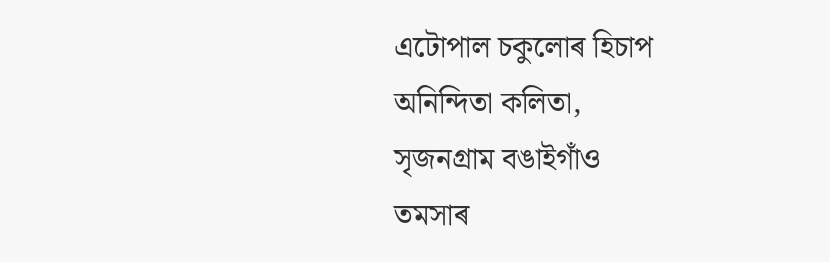এটোপাল চকুলোৰ হিচাপ
অনিন্দিতা কলিতা,
সৃজনগ্ৰাম বঙাইগাঁও
তমসাৰ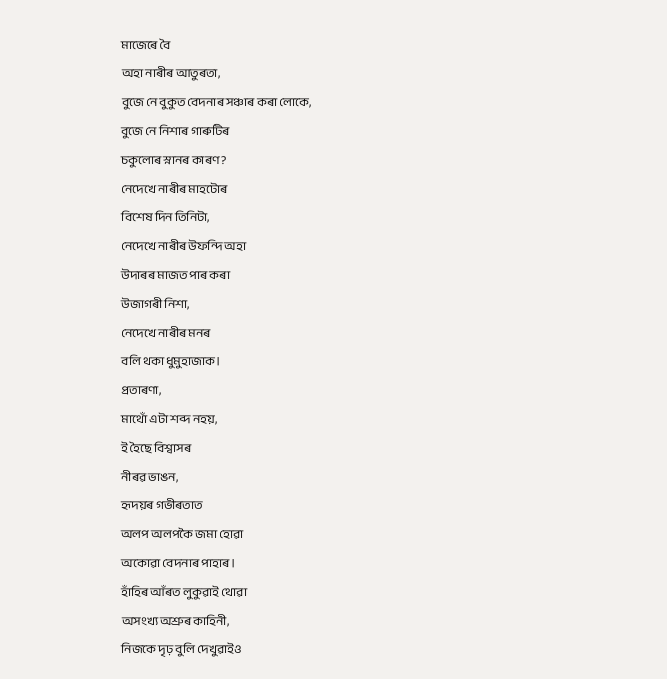মাজেৰে বৈ
অহা নাৰীৰ আতুৰতা,
বুজে নে বুকুত বেদনাৰ সঞ্চাৰ কৰা লোকে,
বুজে নে নিশাৰ গাৰুটিৰ
চকুলোৰ স্নানৰ কাৰণ ?
নেদেখে নাৰীৰ মাহটোৰ
বিশেষ দিন তিনিটা,
নেদেখে নাৰীৰ উফন্দি অহা
উদাৰৰ মাজত পাৰ কৰা
উজাগৰী নিশা,
নেদেখে নাৰীৰ মনৰ
বলি থকা ধুমুহাজাক।
প্ৰতাৰণা,
মাথোঁ এটা শব্দ নহয়,
ই হৈছে বিশ্বাসৰ
নীৰৱ ভাঙন,
হৃদয়ৰ গভীৰতাত
অলপ অলপকৈ জমা হোৱা
অকোৱা বেদনাৰ পাহাৰ।
হাঁহিৰ আঁৰত লুকুৱাই থোৱা
অসংখ্য অশ্ৰুৰ কাহিনী,
নিজকে দৃঢ় বুলি দেখুৱাইও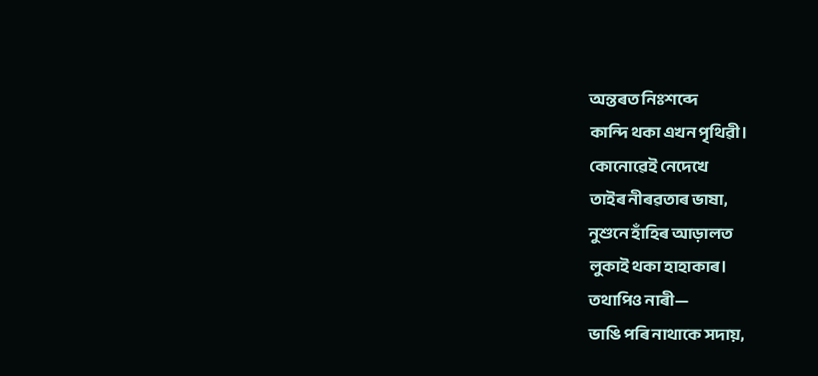অন্তৰত নিঃশব্দে
কান্দি থকা এখন পৃথিৱী।
কোনোৱেই নেদেখে
তাইৰ নীৰৱতাৰ ভাষা,
নুশুনে হাঁহিৰ আড়ালত
লুকাই থকা হাহাকাৰ।
তথাপিও নাৰী—
ভাঙি পৰি নাথাকে সদায়,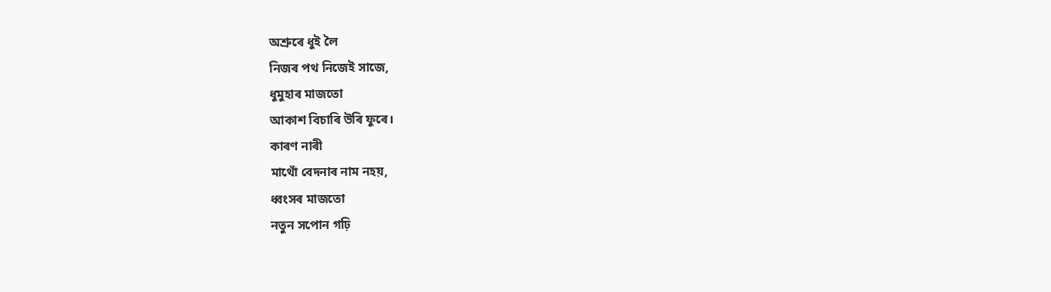অশ্ৰুৰে ধুই লৈ
নিজৰ পথ নিজেই সাজে,
ধুমুহাৰ মাজতো
আকাশ বিচাৰি উৰি ফুৰে।
কাৰণ নাৰী
মাথোঁ বেদনাৰ নাম নহয়,
ধ্বংসৰ মাজতো
নতুন সপোন গঢ়ি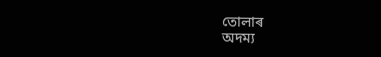তোলাৰ
অদম্য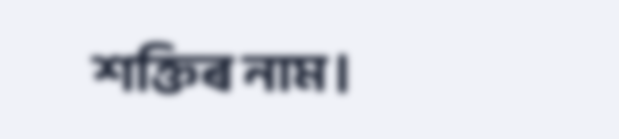শক্তিৰ নাম।